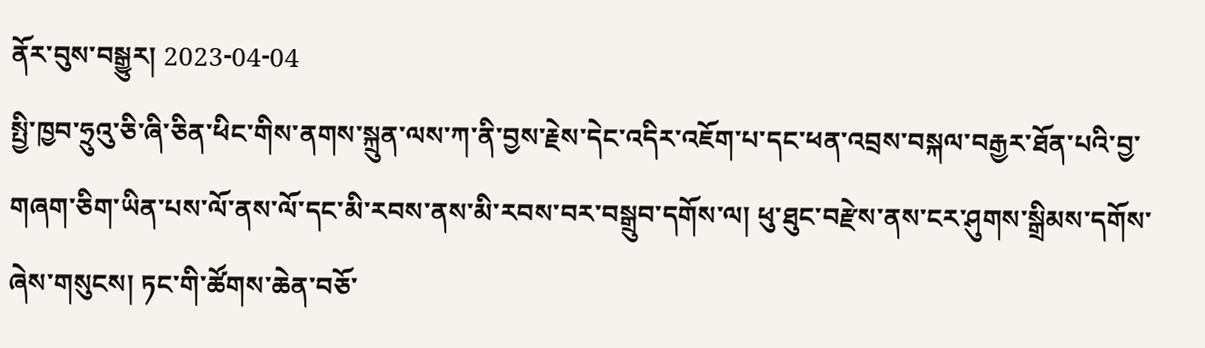ནོར་བུས་བསྒྱུར། 2023-04-04
སྤྱི་ཁྱབ་ཧྲུའུ་ཅི་ཞི་ཅིན་ཕིང་གིས་ནགས་སྐྲུན་ལས་ཀ་ནི་བྱས་རྗེས་དེང་འདིར་འཇོག་པ་དང་ཕན་འབྲས་བསྐལ་བརྒྱར་ཐོན་པའི་བྱ་གཞག་ཅིག་ཡིན་པས་ལོ་ནས་ལོ་དང་མི་རབས་ནས་མི་རབས་བར་བསྒྲུབ་དགོས་ལ། ཕུ་ཐུང་བརྫེས་ནས་ངར་ཤུགས་སྒྲིམས་དགོས་ཞེས་གསུངས། ཏང་གི་ཚོགས་ཆེན་བཅོ་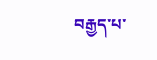བརྒྱད་པ་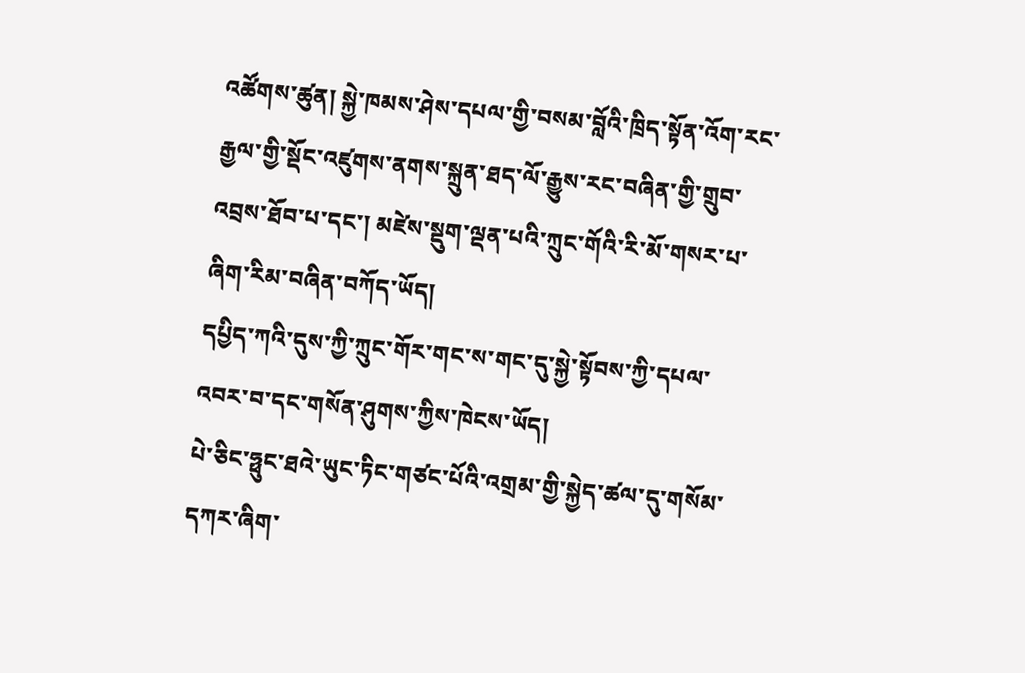འཚོགས་ཚུན། སྐྱེ་ཁམས་ཤེས་དཔལ་གྱི་བསམ་བློའི་ཁྲིད་སྟོན་འོག་རང་རྒྱལ་གྱི་སྡོང་འཛུགས་ནགས་སྐྲུན་ཐད་ལོ་རྒྱུས་རང་བཞིན་གྱི་གྲུབ་འབྲས་ཐོབ་པ་དང་། མཛེས་སྡུག་ལྡན་པའི་ཀྲུང་གོའི་རི་མོ་གསར་པ་ཞིག་རིམ་བཞིན་བཀོད་ཡོད།
དཔྱིད་ཀའི་དུས་ཀྱི་ཀྲུང་གོར་གང་ས་གང་དུ་སྐྱེ་སྟོབས་ཀྱི་དཔལ་འབར་བ་དང་གསོན་ཤུགས་ཀྱིས་ཁེངས་ཡོད།
པེ་ཅིང་ཧྥུང་ཐའེ་ཡུང་ཏིང་གཙང་པོའི་འགྲམ་གྱི་སྐྱེད་ཚལ་དུ་གསོམ་དཀར་ཞིག་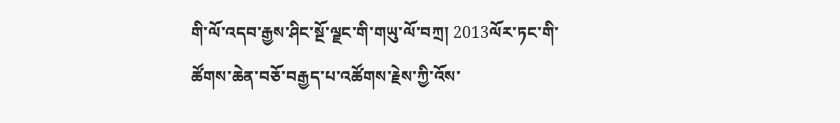གི་ལོ་འདབ་རྒྱས་ཤིང་སྔོ་ལྗང་གི་གཡུ་ལོ་བཀྲ། 2013ལོར་ཏང་གི་ཚོགས་ཆེན་བཅོ་བརྒྱད་པ་འཚོགས་རྗེས་ཀྱི་འོས་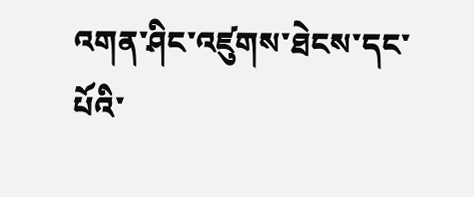འགན་ཤིང་འཛུགས་ཐེངས་དང་པོའི་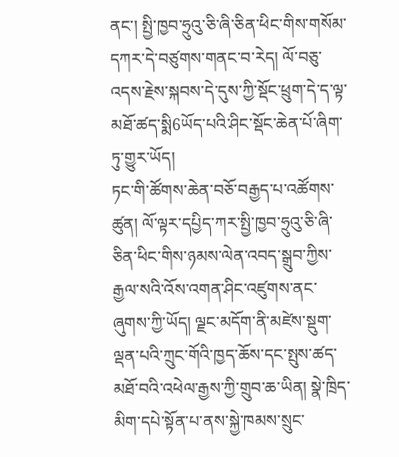ནང་། སྤྱི་ཁྱབ་ཧྲུའུ་ཅི་ཞི་ཅིན་ཕིང་གིས་གསོམ་དཀར་དེ་བཙུགས་གནང་བ་རེད། ལོ་བཅུ་འདས་རྗེས་སྐབས་དེ་དུས་ཀྱི་སྡོང་ཕྲུག་དེ་ད་ལྟ་མཐོ་ཚད་སྨི6ཡོད་པའི་ཤིང་སྡོང་ཆེན་པོ་ཞིག་ཏུ་གྱུར་ཡོད།
ཏང་གི་ཚོགས་ཆེན་བཅོ་བརྒྱད་པ་འཚོགས་ཚུན། ལོ་ལྟར་དཔྱིད་ཀར་སྤྱི་ཁྱབ་ཧྲུའུ་ཅི་ཞི་ཅིན་ཕིང་གིས་ཉམས་ལེན་འབད་སྒྲུབ་ཀྱིས་རྒྱལ་སའི་འོས་འགན་ཤིང་འཛུགས་ནང་ཞུགས་ཀྱི་ཡོད། ལྗང་མདོག་ནི་མཛེས་སྡུག་ལྡན་པའི་ཀྲུང་གོའི་ཁྱད་ཆོས་དང་སྤུས་ཚད་མཐོ་བའི་འཕེལ་རྒྱས་ཀྱི་གྲུབ་ཆ་ཡིན། སྣེ་ཁྲིད་མིག་དཔེ་སྟོན་པ་ནས་སྐྱེ་ཁམས་སྲུང་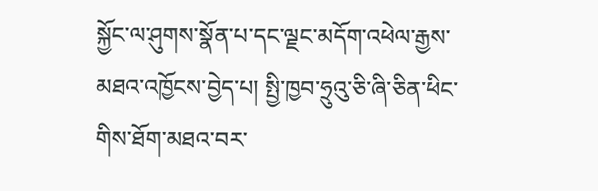སྐྱོང་ལ་ཤུགས་སྣོན་པ་དང་ལྗང་མདོག་འཕེལ་རྒྱས་མཐའ་འཁྱོངས་བྱེད་པ། སྤྱི་ཁྱབ་ཧྲུའུ་ཅི་ཞི་ཅིན་ཕིང་གིས་ཐོག་མཐའ་བར་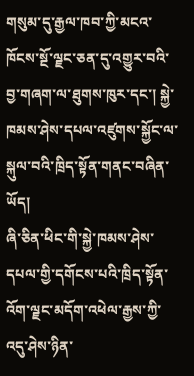གསུམ་དུ་རྒྱལ་ཁབ་ཀྱི་མངའ་ཁོངས་སྔོ་ལྗང་ཅན་དུ་འགྱུར་བའི་བྱ་གཞག་ལ་ཐུགས་ཁུར་དང་། སྐྱེ་ཁམས་ཤེས་དཔལ་འཛུགས་སྐྱོང་ལ་སྐུལ་བའི་ཁྲིད་སྟོན་གནང་བཞིན་ཡོད།
ཞི་ཅིན་ཕིང་གི་སྐྱེ་ཁམས་ཤེས་དཔལ་གྱི་དགོངས་པའི་ཁྲིད་སྟོན་འོག་ལྗང་མདོག་འཕེལ་རྒྱས་ཀྱི་འདུ་ཤེས་ཉིན་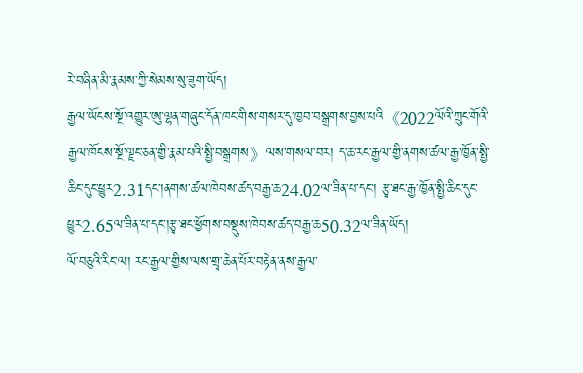རེ་བཞིན་མི་རྣམས་ཀྱི་སེམས་སུ་ཟུག་ཡོད།
རྒྱལ་ཡོངས་སྔོ་འགྱུར་ཨུ་ལྷན་གཞུང་དོན་ཁང་གིས་གསར་དུ་ཁྱབ་བསྒྲགས་བྱས་པའི《2022ལོའི་ཀྲུང་གོའི་རྒྱལ་ཁོངས་སྔོ་ལྗང་ཅན་གྱི་རྣམ་པའི་སྤྱི་བསྒྲགས》ལས་གསལ་བར། ད་ཆ་རང་རྒྱལ་གྱི་ནགས་ཚལ་རྒྱ་ཁྱོན་སྤྱི་ཆིང་དུང་ཕྱུར2.31དང་།ནགས་ཚལ་ཁེབས་ཚད་བརྒྱ་ཆ24.02ལ་ཟིན་པ་དང་། རྩྭ་ཐང་རྒྱ་ཁྱོན་སྤྱི་ཆིང་དུང་ཕྱུར2.65ལ་ཟིན་པ་དང་།རྩྭ་ཐང་ཕྱོགས་བསྡུས་ཁེབས་ཚད་བརྒྱ་ཆ50.32ལ་ཟིན་ཡོད།
ལོ་བཅུའི་རིང་ལ། རང་རྒྱལ་གྱིས་ལས་གྲྭ་ཆེན་པོར་བརྟེན་ནས་རྒྱལ་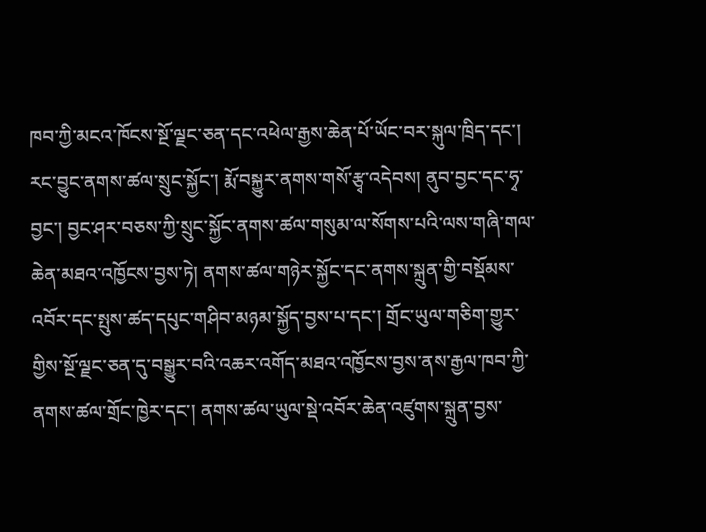ཁབ་ཀྱི་མངའ་ཁོངས་སྔོ་ལྗང་ཅན་དང་འཕེལ་རྒྱས་ཆེན་པོ་ཡོང་བར་སྐུལ་ཁྲིད་དང་། རང་བྱུང་ནགས་ཚལ་སྲུང་སྐྱོང་། རྨོ་བསྐྱུར་ནགས་གསོ་རྩྭ་འདེབས། ནུབ་བྱང་དང་ཧྭ་བྱང་། བྱང་ཤར་བཅས་ཀྱི་སྲུང་སྐྱོང་ནགས་ཚལ་གསུམ་ལ་སོགས་པའི་ལས་གཞི་གལ་ཆེན་མཐའ་འཁྱོངས་བྱས་ཏེ། ནགས་ཚལ་གཉེར་སྐྱོང་དང་ནགས་སྐྲུན་གྱི་བསྡོམས་འབོར་དང་སྤུས་ཚད་དཔུང་གཤིབ་མཉམ་སྐྱོད་བྱས་པ་དང་། གྲོང་ཡུལ་གཅིག་གྱུར་གྱིས་སྔོ་ལྗང་ཅན་དུ་བསྒྱུར་བའི་འཆར་འགོད་མཐའ་འཁྱོངས་བྱས་ནས་རྒྱལ་ཁབ་ཀྱི་ནགས་ཚལ་གྲོང་ཁྱེར་དང་། ནགས་ཚལ་ཡུལ་སྡེ་འབོར་ཆེན་འཛུགས་སྐྲུན་བྱས་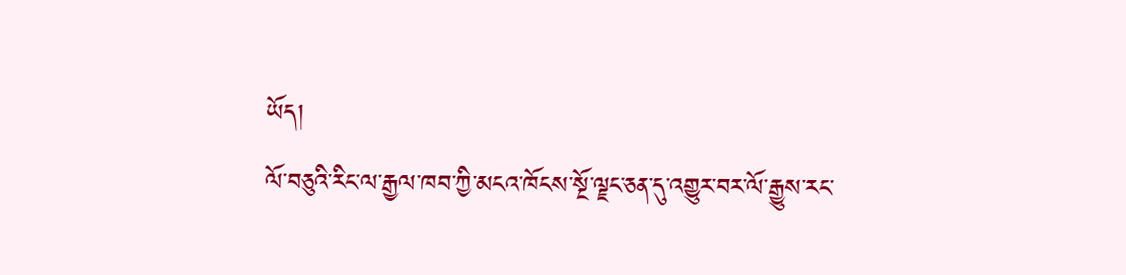ཡོད།
ལོ་བཅུའི་རིང་ལ་རྒྱལ་ཁབ་ཀྱི་མངའ་ཁོངས་སྔོ་ལྗང་ཅན་དུ་འགྱུར་བར་ལོ་རྒྱུས་རང་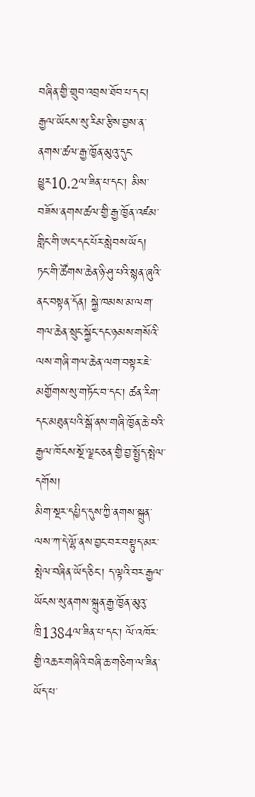བཞིན་གྱི་གྲུབ་འབྲས་ཐོབ་པ་དང་། རྒྱལ་ཡོངས་སུ་རིམ་རྩིས་བྱས་ན་ནགས་ཚལ་རྒྱ་ཁྱོན་མུའུ་དུང་ཕྱུར10.2ལ་ཟིན་པ་དང་། མིས་བཟོས་ནགས་ཚལ་གྱི་རྒྱ་ཁྱོན་འཛམ་གླིང་གི་ཨང་དང་པོར་སླེབས་ཡོད།
ཏང་གི་ཚོགས་ཆེན་ཉི་ཤུ་པའི་སྙན་ཞུའི་ནང་བསྟན་དོན། སྐྱེ་ཁམས་མ་ལག་གལ་ཆེན་སྲུང་སྐྱོང་དང་ཉམས་གསོའི་ལས་གཞི་གལ་ཆེན་ལག་བསྟར་ཇེ་མགྱོགས་སུ་གཏོང་བ་དང་། ཚན་རིག་དང་མཐུན་པའི་སྒོ་ནས་གཞི་ཁྱོན་ཆེ་བའི་རྒྱལ་ཁོངས་སྔོ་ལྗང་ཅན་གྱི་བྱ་སྤྱོད་སྤེལ་དགོས།
མིག་སྔར་དཔྱིད་དུས་ཀྱི་ནགས་སྐྲུན་ལས་ཀ་དེ་ལྷོ་ནས་བྱང་བར་བསྟུད་མར་སྤེལ་བཞིན་ཡོད་ཅིང་། ད་ལྟའི་བར་རྒྱལ་ཡོངས་སུ་ནགས་སྐྲུན་རྒྱ་ཁྱོན་མུའུ་ཁྲི1384ལ་ཟིན་པ་དང་། ལོ་འཁོར་གྱི་འཆར་གཞིའི་བཞི་ཆ་གཅིག་ལ་ཟིན་ཡོད་པ་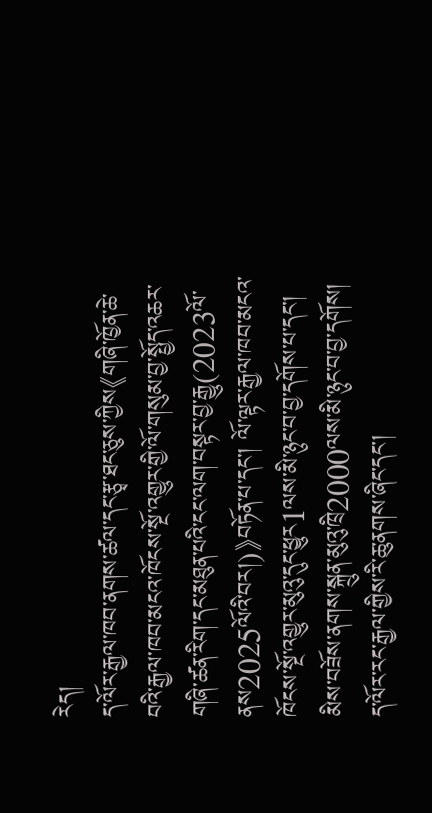རེད།
ད་ལོར་རྒྱལ་ཁབ་ནགས་ཚལ་དང་རྩྭ་ཐང་ཅུས་ཀྱིས《གཞི་ཁྱོན་ཆེ་བའི་རྒྱལ་ཁབ་མངའ་ཁོངས་སྔོ་འགྱུར་གྱི་ལོ་གསུམ་བྱ་སྤྱོད་འཆར་གཞི་ཚན་རིག་དང་མཐུན་པའི་ངང་ལག་བསྟར་བྱ་རྒྱུ(2023ལོ་ནས2025ལོའི་བར།)》བཏོན་པ་དང་། ལོ་ལྟར་རྒྱལ་ཁབ་མངའ་ཁོངས་སྔོ་འགྱུར་མུའུ་དུང་ཕྱུར1ལས་མི་ཉུང་བ་བྱ་དགོས་པ་དང་། མིས་བཟོས་ནགས་སྐྲུན་མུའུ་ཁྲི2000ལས་མི་ཉུང་བ་བྱ་དགོས།
ད་ལོར་རང་རྒྱལ་གྱིས་རི་ཆུ་ནགས་ཞིང་དང་།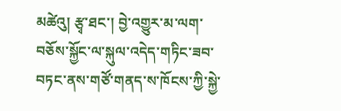མཚེའུ། རྩྭ་ཐང་། བྱེ་འགྱུར་མ་ལག་བཅོས་སྐྱོང་ལ་སྐུལ་འདེད་གཏིང་ཟབ་བཏང་ནས་གཙོ་གནད་ས་ཁོངས་ཀྱི་སྐྱེ་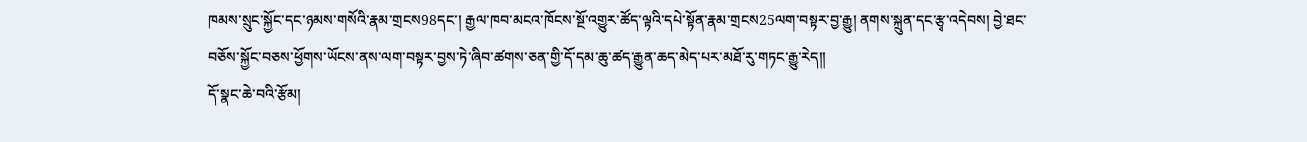ཁམས་སྲུང་སྐྱོང་དང་ཉམས་གསོའི་རྣམ་གྲངས98དང་། རྒྱལ་ཁབ་མངའ་ཁོངས་སྔོ་འགྱུར་ཚོད་ལྟའི་དཔེ་སྟོན་རྣམ་གྲངས25ལག་བསྟར་བྱ་རྒྱུ། ནགས་སྐྲུན་དང་རྩྭ་འདེབས། བྱེ་ཐང་བཅོས་སྐྱོང་བཅས་ཕྱོགས་ཡོངས་ནས་ལག་བསྟར་བྱས་ཏེ་ཞིབ་ཚགས་ཅན་གྱི་དོ་དམ་ཆུ་ཚད་རྒྱུན་ཆད་མེད་པར་མཐོ་རུ་གཏང་རྒྱུ་རེད།།
དོ་སྣང་ཆེ་བའི་རྩོམ།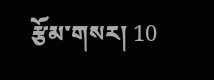རྩོམ་གསར། 10